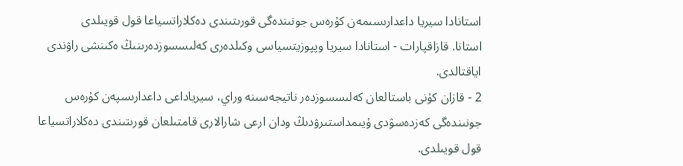استانادا سيريا داعدارىسىمەن كۇرەس جونىندەگى قورىتىندى دەكلاراتسياعا قول قويىلدى
استانا. قازاقپارات - استانادا سيريا وپپوزيتسياسى وكىلدەرى كەلىسسوزدەرىنىڭ ەكىنشى راۋندى اياقتالدى.
2 - قازان كۇنى باستالعان كەلىسسوزدەر ناتيجەسىنە وراي، سيرياداعى داعدارىسپەن كۇرەس جونىندەگى كەزدەسۋدى ۇيىمداستىرۋدىڭ ودان ارعى شارالارى قامتىلعان قورىتىندى دەكلاراتسياعا قول قويىلدى.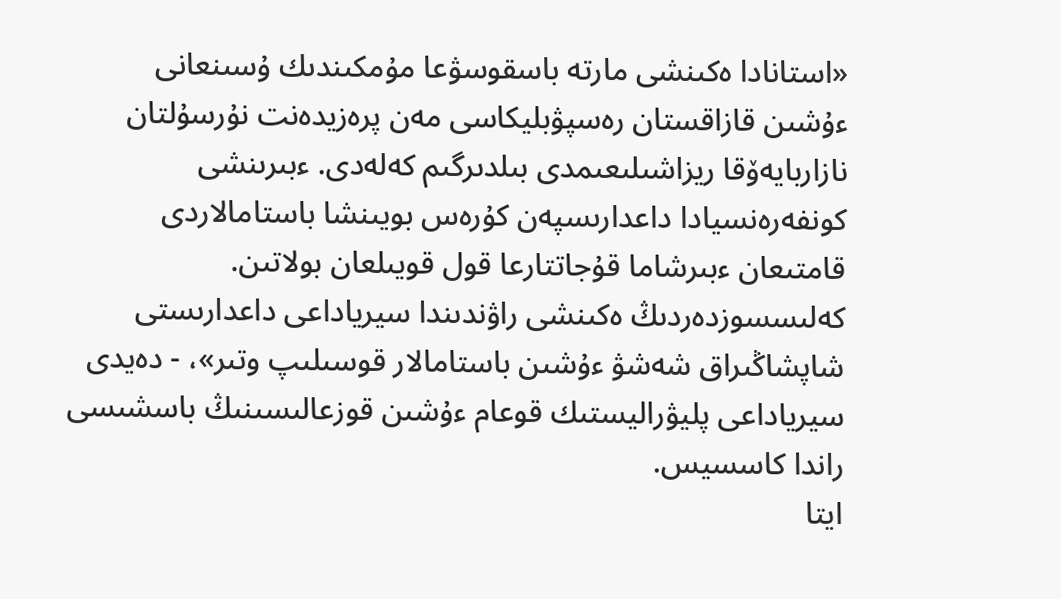«استانادا ەكىنشى مارتە باسقوسۋعا مۇمكىندىك ۇسىنعانى ءۇشىن قازاقستان رەسپۋبليكاسى مەن پرەزيدەنت نۇرسۇلتان نازاربايەۆقا ريزاشىلىعىمدى بىلدىرگىم كەلەدى. ءبىرىنشى كونفەرەنسيادا داعدارىسپەن كۇرەس بويىنشا باستامالاردى قامتىعان ءبىرشاما قۇجاتتارعا قول قويىلعان بولاتىن. كەلىسسوزدەردىڭ ەكىنشى راۋندىندا سيرياداعى داعدارىستى شاپشاڭىراق شەشۋ ءۇشىن باستامالار قوسىلىپ وتىر»، - دەيدى سيرياداعى پليۋراليستىك قوعام ءۇشىن قوزعالىسىنىڭ باسشىسى راندا كاسسيس.
ايتا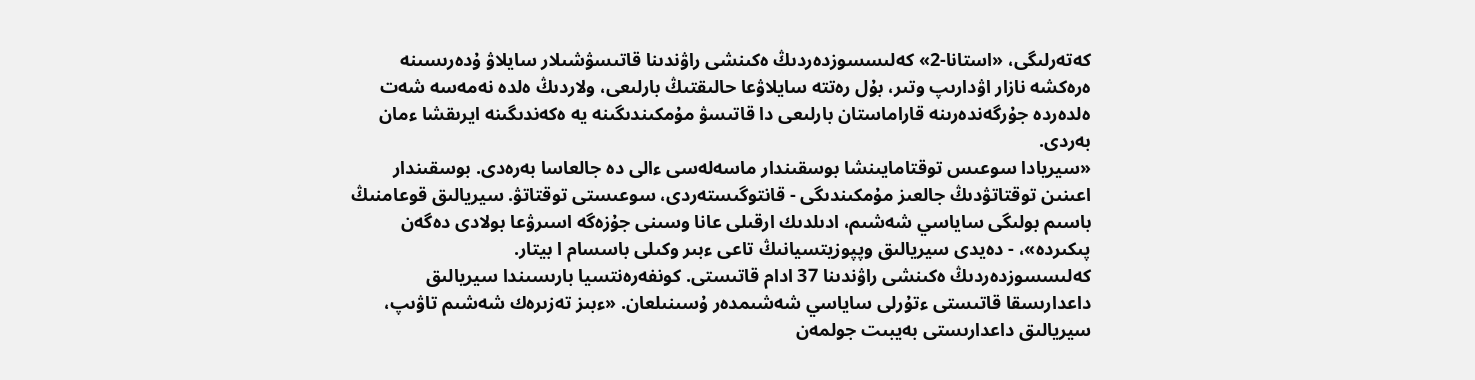كەتەرلىگى، «استانا-2» كەلىسسوزدەردىڭ ەكىنشى راۋندىنا قاتىسۋشىلار سايلاۋ ۇدەرىسىنە ەرەكشە نازار اۋدارىپ وتىر، بۇل رەتتە سايلاۋعا حالىقتىڭ بارلىعى، ولاردىڭ ەلدە نەمەسە شەت ەلدەردە جۇرگەندەرىنە قاراماستان بارلىعى دا قاتىسۋ مۇمكىندىگىنە يە ەكەندىگىنە ايرىقشا ءمان بەردى.
«سيريادا سوعىس توقتامايىنشا بوسقىندار ماسەلەسى ءالى دە جالعاسا بەرەدى. بوسقىندار اعىنىن توقتاتۋدىڭ جالعىز مۇمكىندىگى - قانتوگىستەردى، سوعىستى توقتاتۋ. سيريالىق قوعامنىڭ باسىم بولىگى ساياسي شەشىم، ادىلدىك ارقىلى عانا وسىنى جۇزەگە اسىرۋعا بولادى دەگەن پىكىردە»، - دەيدى سيريالىق وپپوزيتسيانىڭ تاعى ءبىر وكىلى باسسام ا بيتار.
كەلىسسوزدەردىڭ ەكىنشى راۋندىنا 37 ادام قاتىستى. كونفەرەنتسيا بارىسىندا سيريالىق داعدارىسقا قاتىستى ءتۇرلى ساياسي شەشىمدەر ۇسىنىلعان. «ءبىز تەزىرەك شەشىم تاۋىپ، سيريالىق داعدارىستى بەيبىت جولمەن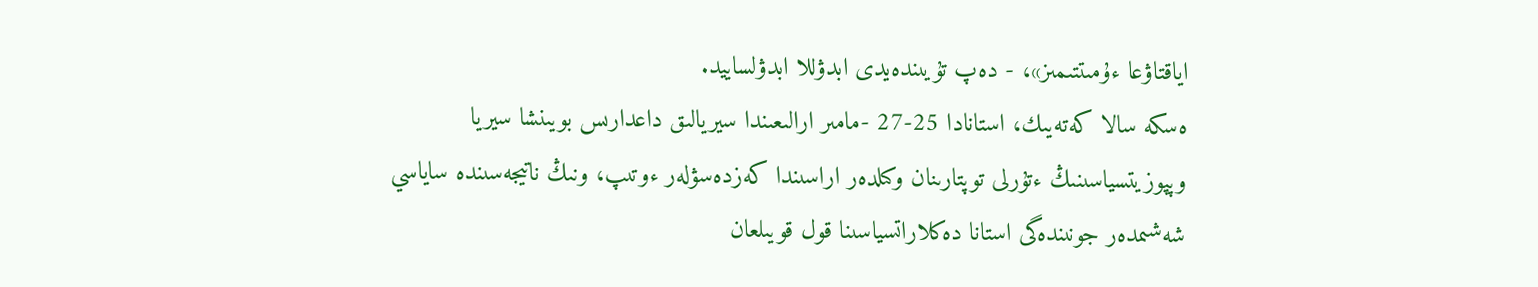اياقتاۋعا ءۇمىتتىمىز»، - دەپ تۇيىندەيدى ابدۋللا ابدۋلساييد.
ەسكە سالا كەتەيىك، استانادا 25-27 -مامىر ارالىعىندا سيريالىق داعدارىس بويىنشا سيريا وپپوزيتسياسىنىڭ ءتۇرلى توپتارىنان وكىلدەر اراسىندا كەزدەسۋلەر ءوتىپ، ونىڭ ناتيجەسىندە ساياسي شەشىمدەر جونىندەگى استانا دەكلاراتسياسىنا قول قويىلعان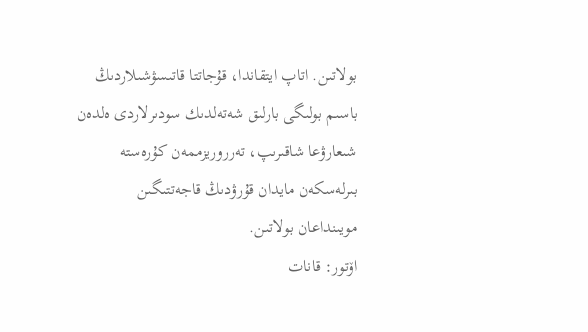بولاتىن. اتاپ ايتقاندا، قۇجاتتا قاتىسۋشىلاردىڭ باسىم بولىگى بارلىق شەتەلدىك سودىرلاردى ەلدەن شىعارۋعا شاقىرىپ، تەرروريزممەن كۇرەستە بىرلەسكەن مايدان قۇرۋدىڭ قاجەتتىگىن مويىنداعان بولاتىن.
اۆتور: قانات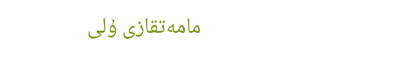مامەتقازى ۇلى